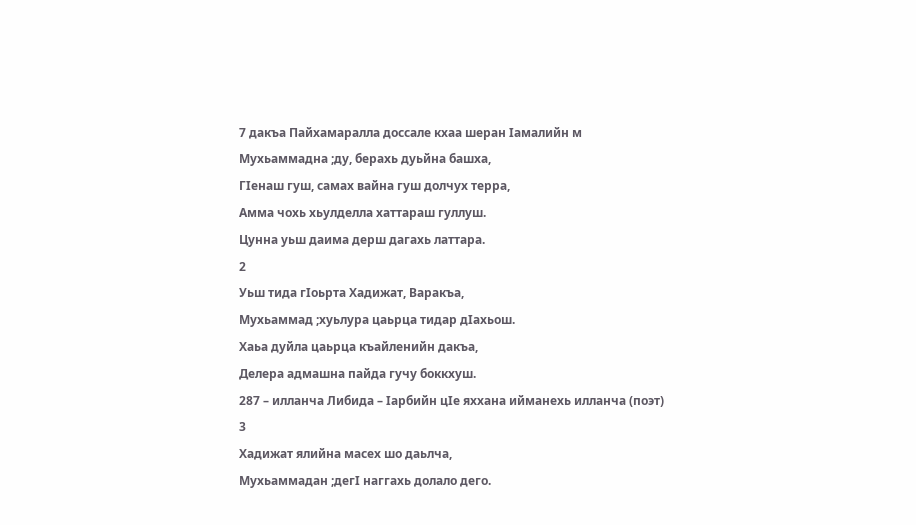7 дакъа Пайхамаралла доссале кхаа шеран Iамалийн м
Мухьаммадна ;ду, берахь дуьйна башха,
ГIенаш гуш, самах вайна гуш долчух терра,
Амма чохь хьулделла хаттараш гуллуш.
Цунна уьш даима дерш дагахь латтара.
2
Уьш тида гIоьрта Хадижат, Варакъа,
Мухьаммад ;хуьлура цаьрца тидар дIахьош.
Хаьа дуйла цаьрца къайленийн дакъа,
Делера адмашна пайда гучу боккхуш.
287 – илланча Либида – Iарбийн цIе яххана ийманехь илланча (поэт)
3
Хадижат ялийна масех шо даьлча,
Мухьаммадан ;дегI наггахь долало дего.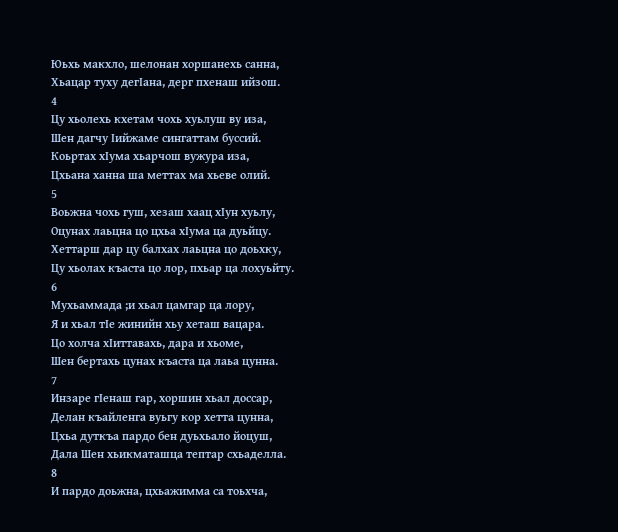Юьхь макхло, шелонан хоршанехь санна,
Хьацар туху дегIана, дерг пхенаш ийзош.
4
Цу хьолехь кхетам чохь хуьлуш ву иза,
Шен дагчу Iийжаме сингаттам буссий.
Коьртах хIума хьарчош вужура иза,
Цхьана ханна ша меттах ма хьеве олий.
5
Воьжна чохь гуш, хезаш хаац хIун хуьлу,
Оцунах лаьцна цо цхьа хIума ца дуьйцу.
Хеттарш дар цу балхах лаьцна цо доьхку,
Цу хьолах къаста цо лор, пхьар ца лохуьйту.
6
Мухьаммада ;и хьал цамгар ца лору,
Я и хьал тIе жинийн хьу хеташ вацара.
Цо холча хIиттавахь, дара и хьоме,
Шен бертахь цунах къаста ца лаьа цунна.
7
Инзаре гIенаш гар, хоршин хьал доссар,
Делан къайленга вуьгу кор хетта цунна,
Цхьа дуткъа пардо бен дуьхьало йоцуш,
Дала Шен хьикматашца тептар схьаделла.
8
И пардо доьжна, цхьажимма са тоьхча,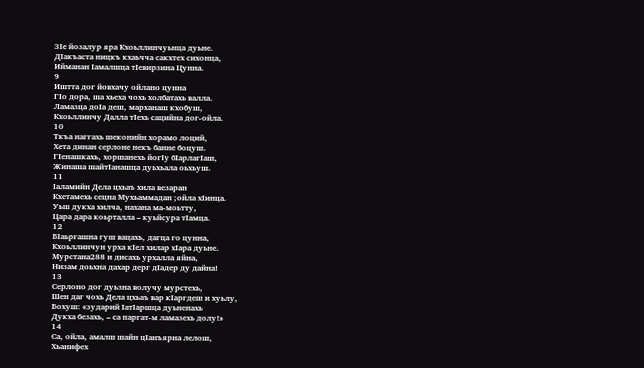ЗIе йозалур яра Кхоьллинчуьнца дуьне.
ДIакъаста ницкъ кхаьчча сакхтех сихонца,
Ийманан Iамалшца тIевирзина Цунна.
9
Иштта дог йовхачу ойлано цунна
ГIо дора, ша хьеха чохь холбатахь валла.
Ламазца доIа деш, марханаш кхобуш,
Кхоьллинчу Далла тIехь сацийна дог-ойла.
10
Ткъа наггахь шеконийн хорамо лоций,
Хета динан серлоне некъ банне боцуш.
ГIенашкахь, хоршанехь йогIу бIарлагIаш,
Жинаша шайтIанашца дуьхьала оьхьуш.
11
Iаламийн Дела цхьаъ хила везаран
Кхетамехь сецна Мухьаммадан ;ойла хIинца.
Уьш дукха хилча, нахана ма-моьтту,
Цара дара коьрталла – куьйсура тIамца.
12
БIаьргашна гуш вацахь, дагца го цунна,
Кхоьллинчун урха кIел хилар хIара дуьне.
Мурстана288 и дисахь урхалла яйна,
Низам доьхна дахар дерг дIадер ду дайна!
13
Серлоно дог дуьзна волучу мурстехь,
Шен даг чохь Дела цхьаъ вар кIаргдеш и хуьлу,
Бохуш: «зударий IатIаршца дуьненахь
Дукха безахь, – са паргат-м ламазехь долу!»
14
Са, ойла, амалш шайн цIанъярна лелош,
Хьанифех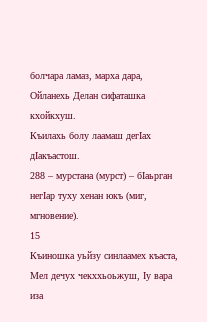болчара ламаз, марха дара,
Ойланехь Делан сифаташка кхойкхуш.
Къилахь болу лаамаш дегIах дIакъастош.
288 – мурстана (мурст) – бIаьрган негIар туху хенан юкъ (миг, мгновение).
15
Къиношка уьйзу синлаамех къаста,
Мел дечух чекххьоьжуш, Iу вара иза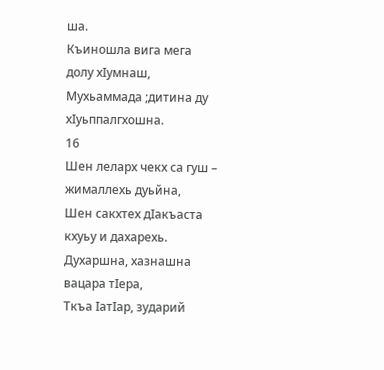ша.
Къиношла вига мега долу хIумнаш,
Мухьаммада ;дитина ду хIуьппалгхошна.
16
Шен леларх чекх са гуш – жималлехь дуьйна,
Шен сакхтех дIакъаста кхуьу и дахарехь.
Духаршна, хазнашна вацара тIера,
Ткъа IатIар, зударий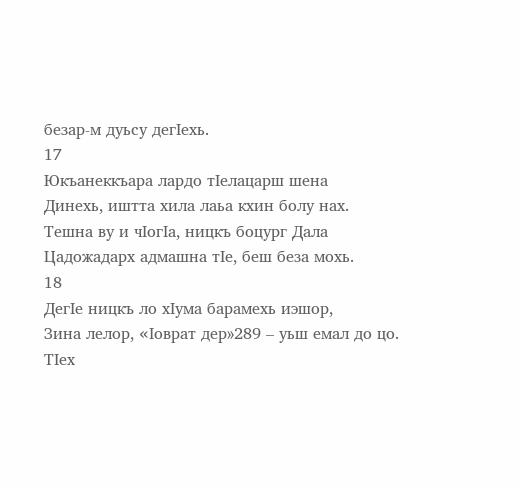безар-м дуьсу дегIехь.
17
Юкъанеккъара лардо тIелацарш шена
Динехь, иштта хила лаьа кхин болу нах.
Тешна ву и чIогIа, ницкъ боцург Дала
Цадожадарх адмашна тIе, беш беза мохь.
18
ДегIе ницкъ ло хIума барамехь иэшор,
Зина лелор, «Iоврат дер»289 – уьш емал до цо.
ТIех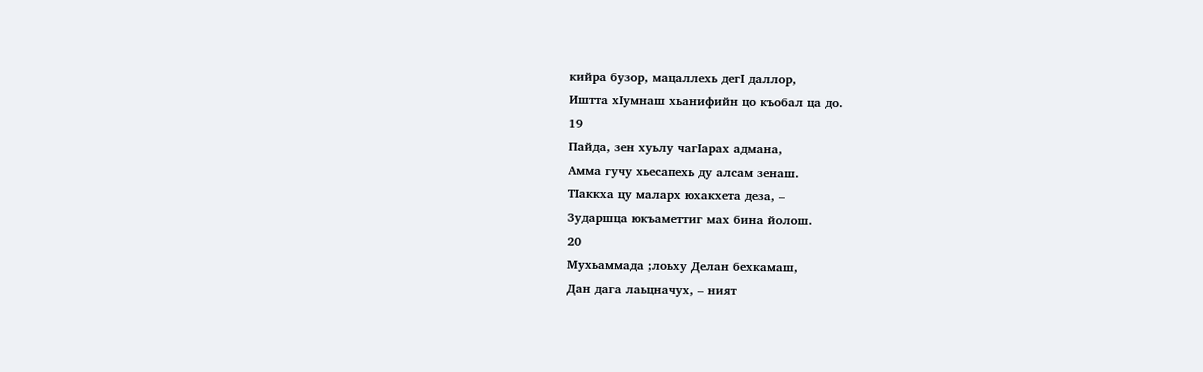кийра бузор, мацаллехь дегI даллор,
Иштта хIумнаш хьанифийн цо къобал ца до.
19
Пайда, зен хуьлу чагIарах адмана,
Амма гучу хьесапехь ду алсам зенаш.
ТIаккха цу маларх юхакхета деза, –
Зударшца юкъаметтиг мах бина йолош.
20
Мухьаммада ;лоьху Делан бехкамаш,
Дан дага лаьцначух, – ният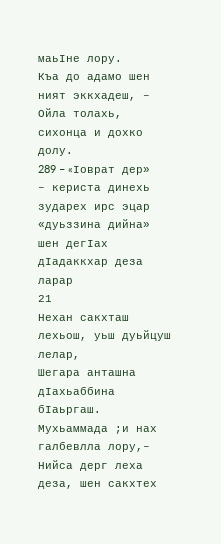маьIне лору.
Къа до адамо шен ният эккхадеш, –
Ойла толахь, сихонца и дохко долу.
289 – «Iоврат дер» – кериста динехь зударех ирс эцар «дуьззина дийна» шен дегIах дIадаккхар деза ларар
21
Нехан сакхташ лехьош, уьш дуьйцуш лелар,
Шегара анташна дIахьаббина бIаьргаш.
Мухьаммада ;и нах галбевлла лору,–
Нийса дерг леха деза, шен сакхтех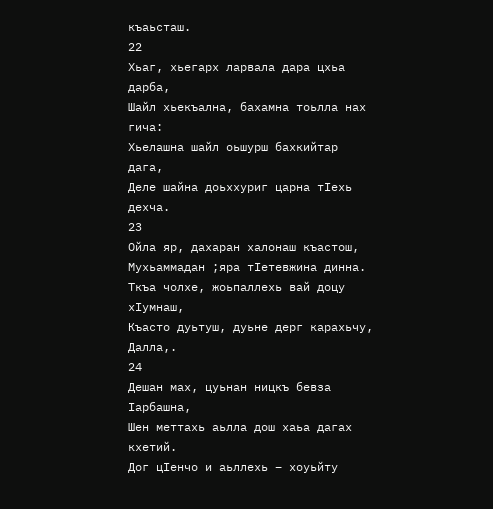къаьсташ.
22
Хьаг, хьегарх ларвала дара цхьа дарба,
Шайл хьекъална, бахамна тоьлла нах гича:
Хьелашна шайл оьшурш бахкийтар дага,
Деле шайна доьххуриг царна тIехь дехча.
23
Ойла яр, дахаран халонаш къастош,
Мухьаммадан ;яра тIетевжина динна.
Ткъа чолхе, жоьпаллехь вай доцу хIумнаш,
Къасто дуьтуш, дуьне дерг карахьчу, Далла,.
24
Дешан мах, цуьнан ницкъ бевза Iарбашна,
Шен меттахь аьлла дош хаьа дагах кхетий.
Дог цIенчо и аьллехь – хоуьйту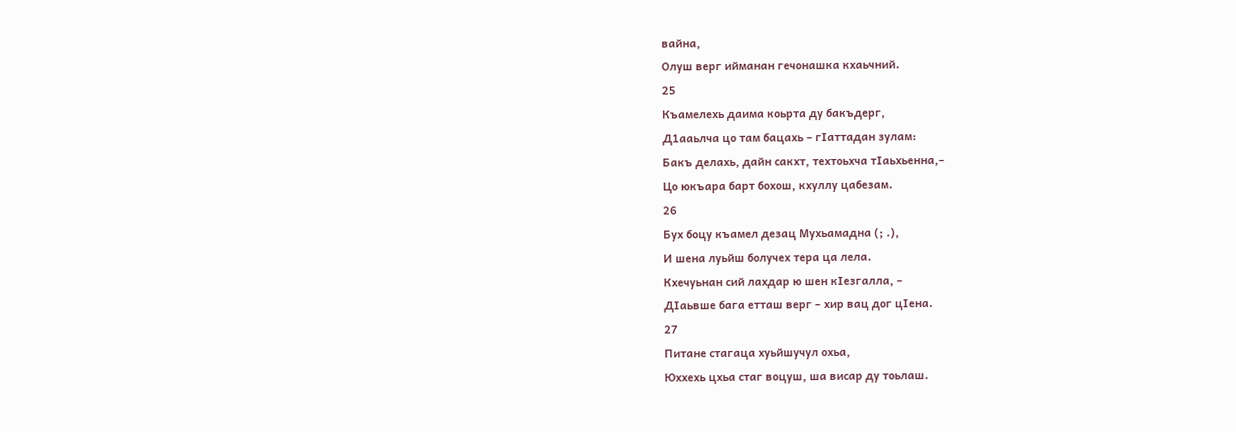вайна,
Олуш верг ийманан гечонашка кхаьчний.
25
Къамелехь даима коьрта ду бакъдерг,
Д1ааьлча цо там бацахь – гIаттадан зулам:
Бакъ делахь, дайн сакхт, техтоьхча тIаьхьенна,–
Цо юкъара барт бохош, кхуллу цабезам.
26
Бух боцу къамел дезац Мухьамадна (; .),
И шена луьйш болучех тера ца лела.
Кхечуьнан сий лахдар ю шен кIезгалла, –
ДIаьвше бага етташ верг – хир вац дог цIена.
27
Питане стагаца хуьйшучул охьа,
Юххехь цхьа стаг воцуш, ша висар ду тоьлаш.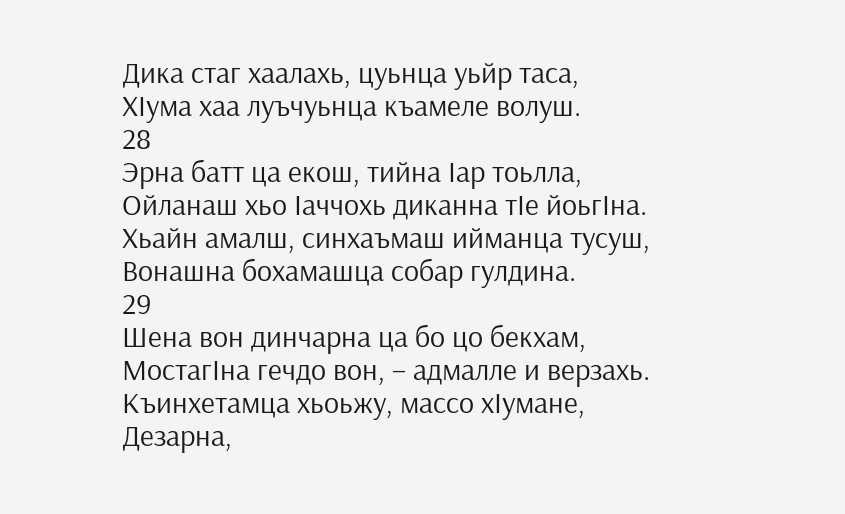Дика стаг хаалахь, цуьнца уьйр таса,
ХIума хаа луъчуьнца къамеле волуш.
28
Эрна батт ца екош, тийна Iар тоьлла,
Ойланаш хьо Iаччохь диканна тIе йоьгIна.
Хьайн амалш, синхаъмаш ийманца тусуш,
Вонашна бохамашца собар гулдина.
29
Шена вон динчарна ца бо цо бекхам,
МостагIна гечдо вон, – адмалле и верзахь.
Къинхетамца хьоьжу, массо хIумане,
Дезарна,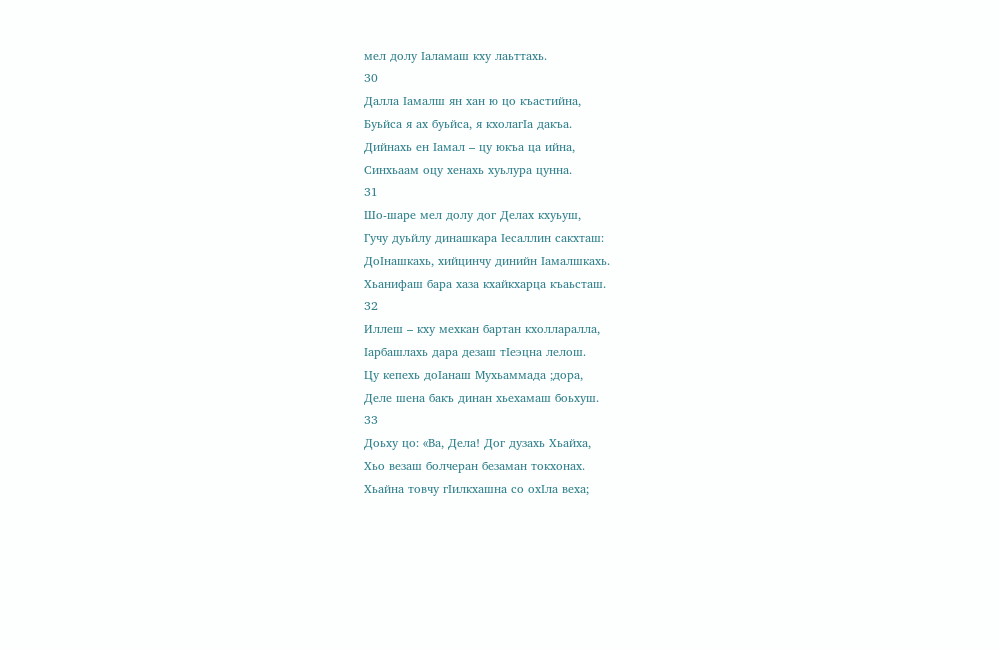мел долу Iаламаш кху лаьттахь.
30
Далла Iамалш ян хан ю цо къастийна,
Буьйса я ах буьйса, я кхолагIа дакъа.
Дийнахь ен Iамал – цу юкъа ца ийна,
Синхьаам оцу хенахь хуьлура цунна.
31
Шо-шаре мел долу дог Делах кхуьуш,
Гучу дуьйлу динашкара Iесаллин сакхташ:
ДоIнашкахь, хийцинчу динийн Iамалшкахь.
Хьанифаш бара хаза кхайкхарца къаьсташ.
32
Иллеш – кху мехкан бартан кхолларалла,
Iарбашлахь дара дезаш тIеэцна лелош.
Цу кепехь доIанаш Мухьаммада ;дора,
Деле шена бакъ динан хьехамаш боьхуш.
33
Доьху цо: «Ва, Дела! Дог дузахь Хьайха,
Хьо везаш болчеран безаман токхонах.
Хьайна товчу гIилкхашна со охIла веха;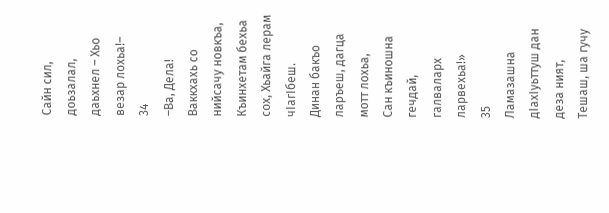Сайн сил, доьзалал, даьхнел – Хьо везар лохьа!–
34
–Ва, Дела! Ваккхахь со нийсачу новкъа,
Къинхетам бехьа сох, Хьайга лерам чIагIбеш.
Динан бакъо ларъеш, дагца мотт лохьа,
Сан къиношна гечдай, галваларх ларвехьа!»
35
Ламазашна дIахIуьттуш дан деза ният,
Тешаш, ша гучу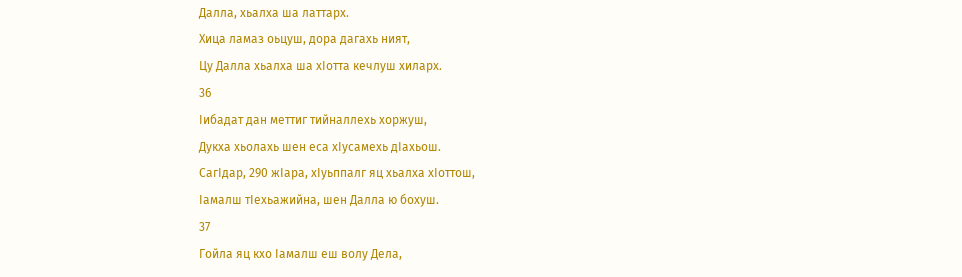Далла, хьалха ша латтарх.
Хица ламаз оьцуш, дора дагахь ният,
Цу Далла хьалха ша хIотта кечлуш хиларх.
36
Iибадат дан меттиг тийналлехь хоржуш,
Дукха хьолахь шен еса хIусамехь дIахьош.
СагIдар, 290 жIара, хIуьппалг яц хьалха хIоттош,
Iамалш тIехьажийна, шен Далла ю бохуш.
37
Гойла яц кхо Iамалш еш волу Дела,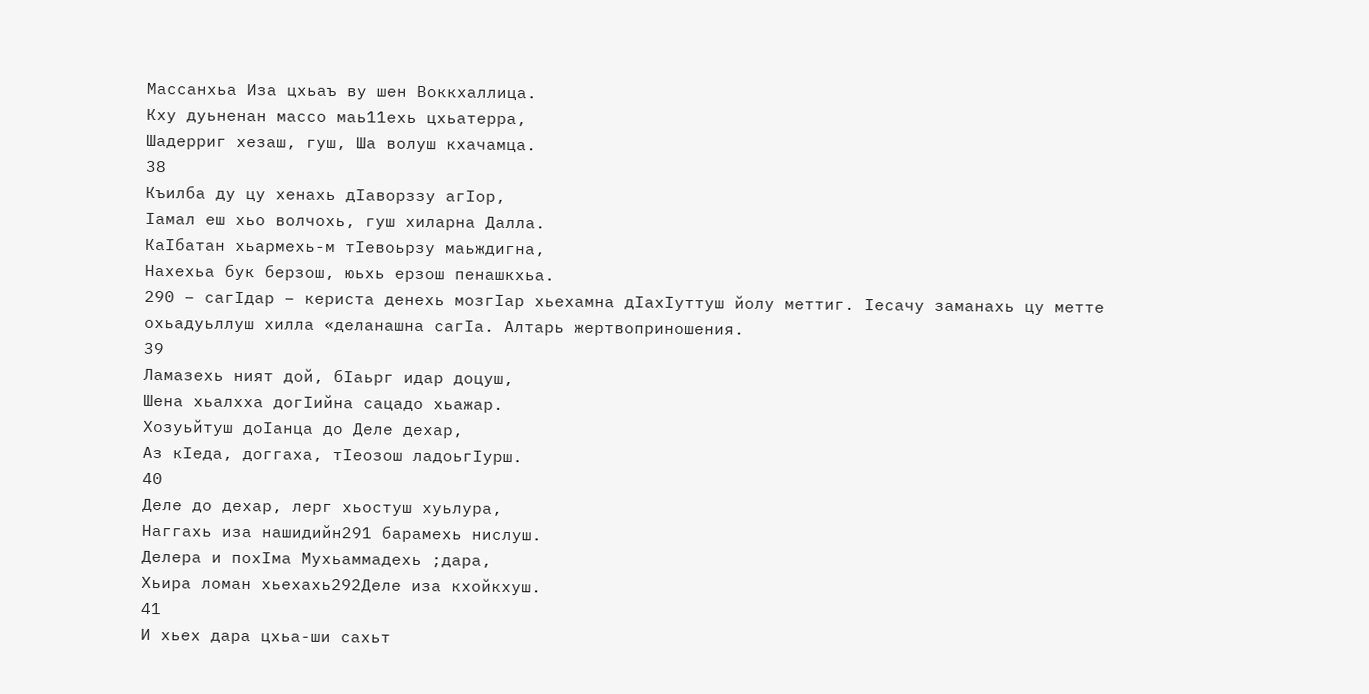Массанхьа Иза цхьаъ ву шен Воккхаллица.
Кху дуьненан массо маь11ехь цхьатерра,
Шадерриг хезаш, гуш, Ша волуш кхачамца.
38
Къилба ду цу хенахь дIаворззу агIор,
Iамал еш хьо волчохь, гуш хиларна Далла.
КаIбатан хьармехь-м тIевоьрзу маьждигна,
Нахехьа бук берзош, юьхь ерзош пенашкхьа.
290 – сагIдар – кериста денехь мозгIар хьехамна дIахIуттуш йолу меттиг. Iесачу заманахь цу метте охьадуьллуш хилла «деланашна сагIа. Алтарь жертвоприношения.
39
Ламазехь ният дой, бIаьрг идар доцуш,
Шена хьалхха догIийна сацадо хьажар.
Хозуьйтуш доIанца до Деле дехар,
Аз кIеда, доггаха, тIеозош ладоьгIурш.
40
Деле до дехар, лерг хьостуш хуьлура,
Наггахь иза нашидийн291 барамехь нислуш.
Делера и похIма Мухьаммадехь ;дара,
Хьира ломан хьехахь292Деле иза кхойкхуш.
41
И хьех дара цхьа-ши сахьт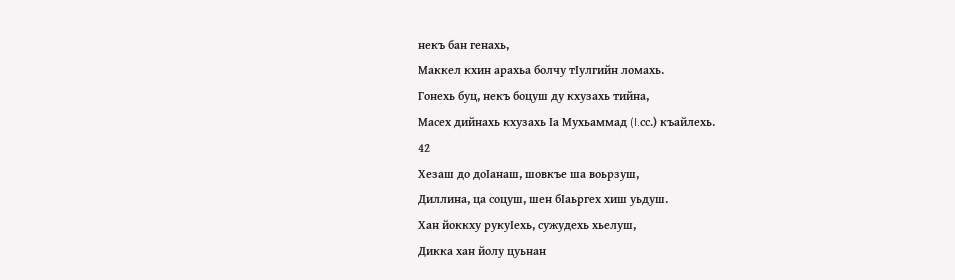некъ бан генахь,
Маккел кхин арахьа болчу тIулгийн ломахь.
Гонехь буц, некъ боцуш ду кхузахь тийна,
Масех дийнахь кхузахь Iа Мухьаммад (I.сс.) къайлехь.
42
Хезаш до доIанаш, шовкъе ша воьрзуш,
Диллина, ца соцуш, шен бIаьргех хиш уьдуш.
Хан йоккху рукуIехь, сужудехь хьелуш,
Дикка хан йолу цуьнан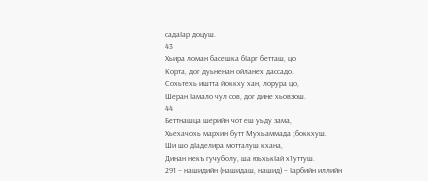садаIар доцуш.
43
Хьира ломан басешка бIарг бетташ, цо
Корта, дог дуьненан ойланех дассадо.
Сохьтехь иштта йоккху хан, лорура цо,
Шеран Iамало чул сов, дог дине хьовзош.
44
Беттнашца шерийн чот еш уьду зама,
Хьехачохь мархин бутт Мухьаммада ;боккхуш.
Ши шо дIаделира мотталуш кхана,
Динан некъ гучуболу, ша юьхькIай х1уттуш.
291 – нашидийн (нашидаш, нашид) – Iарбийн иллийн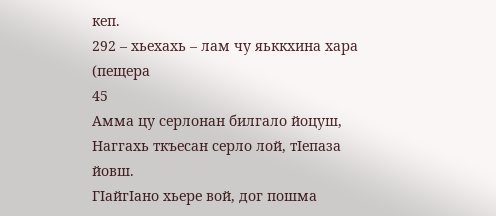кеп.
292 – хьехахь – лам чу яьккхина хара (пещера
45
Амма цу серлонан билгало йоцуш,
Наггахь ткъесан серло лой, тIепаза йовш.
ГIайгIано хьере вой, дог пошма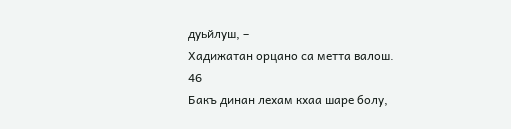дуьйлуш, –
Хадижатан орцано са метта валош.
46
Бакъ динан лехам кхаа шаре болу,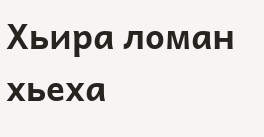Хьира ломан хьеха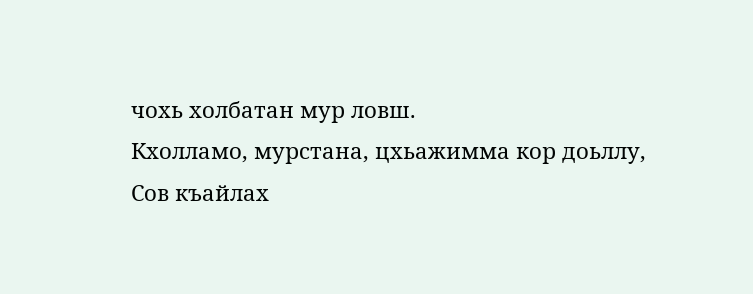чохь холбатан мур ловш.
Кхолламо, мурстана, цхьажимма кор доьллу,
Сов къайлах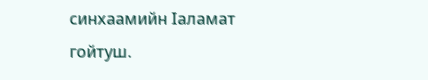синхаамийн Iаламат гойтуш.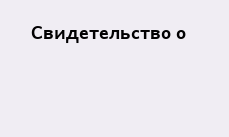Свидетельство о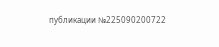публикации №225090200722